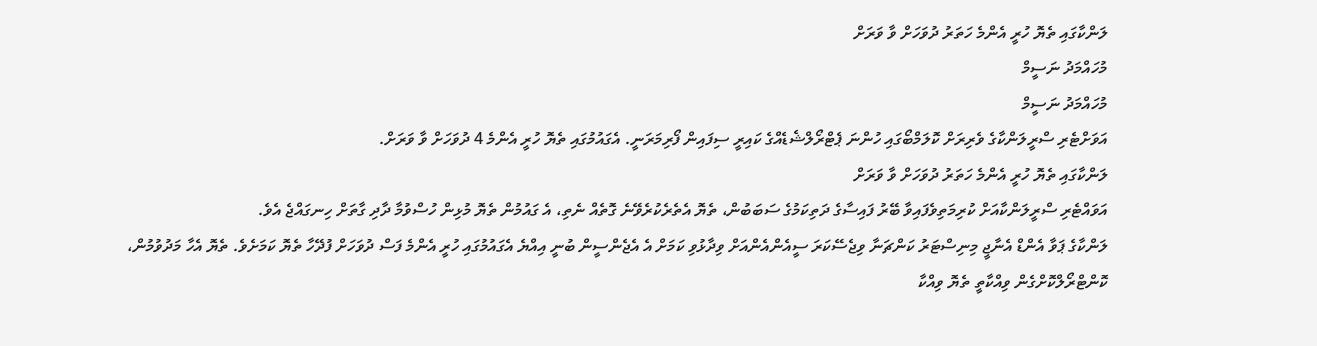ލަންކާގައި ތެޔޮ ހުރީ އެންމެ ހަތަރު ދުވަހަށް ވާ ވަރަށް
މުހައްމަދު ނަސީމް
މުހައްމަދު ނަސީމް
އަވަށްޓެރި ސްރީލަންކާގެ ވެރިރަށް ކޮލަމްބޯގައި ހުންނަ ޕެޓްރޯލްޝެޑެއްގެ ކައިރީ ސިފައިން ފޯރިމަރަނީ. އެގައުމުގައި ތެޔޮ ހުރީ އެންމެ 4 ދުވަހަށް ވާ ވަރަށް.
ލަންކާގައި ތެޔޮ ހުރީ އެންމެ ހަތަރު ދުވަހަށް ވާ ވަރަށް
އަވައްޓެރި ސްރީލަންކާއަށް ކުރިމަތިވެފައިވާ ބޭރު ފައިސާގެ ދަތިކަމުގެ ސަބަބުން، ތެޔޮ އެތެރެކުރެވޭނެ ގޮތެއް ނެތި، އެ ގައުމުން ތެޔޮ މުޅިން ހުސްވުމާ ދާދި ގާތަށް ހިނގައްޖެ އެވެ.
ލަންކާގެ ޕަވާ އެންޑް އެނާޖީ މިނިސްޓަރު ކަންޗަނާ ވިޖެސޭކަރަ ސީއެންއެންއަށް ވިދާޅުވި ކަމަށް އެ އެޖެންސީން ބުނީ އިއްޔެ އެގައުމުގައި ހުރީ އެންމެ ފަސް ދުވަހަށް ފުދޭހާ ތެޔޮ ކަމަށެވެ. ތެޔޮ އެހާ މަދުވުމުން، ކޮންޓްރޯލްކޮށްގެން ވިއްކާތީ ތެޔޮ ވިއްކާ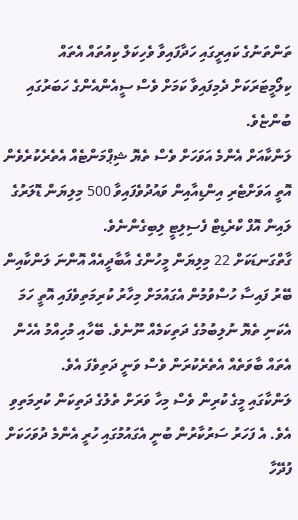ތަންތަނުގެ ކައިރީގައި ހަދާފައިވާ ވެހިކަލް ކިއުތައް އެތައް ކިލޯމީޓަރަކަށް ދެމިފައިވާ ކަމަށް ވެސް ސީއެންއެންގެ ހަބަރުގައި ބުންޏެވެ.
ލަންކާއަށް އެންމެ އަވަހަށް ވެސް ތެޔޮ ޝިޕްމަންޓެއް އެތެރެކުރެވެން އޮތީ އަވަށްޓެރި އިންޑިއާއިން ވައުދުވެފައިވާ 500 މިލިޔަން ޑޮލަރުގެ ލައިން އޮފް ކްރެޑިޓް ފެސިލިޓީ ލިބިގެންނެވެ.
ގާތްގަނޑަކަށް 22 މިލިޔަން މީހުންގެ އާބާދީއެއް އޮންނަ ލަންކާއިން ބޭރު ފައިސާ ހުސްވުމުން އެގައުމަށް މިހާރު ކުރިމަތިވެފައި އޮތީ ހަމަ އެކަނި ތެޔޮ ނުލިބުމުގެ ދަތިކަމެއް ނޫނެވެ. ބޭހާއި މުހިއްމު އެހެން އެތައް ބާވަތެއް އެތެރެކުރަން ވެސް ވަނީ ދަތިވެފަ އެވެ.
ލަންކާގައި މީގެ ކުރިން ވެސް މިހާ ވަރަށް ތެލުގެ ދަތިކަން ކުރިމަތިވި އެވެ. އެ ފަހަރު ސަރުކާރުން ބުނީ އެގައުމުގައި ހުރީ އެންމެ ދުވަހަކަށް ފުދޭހާ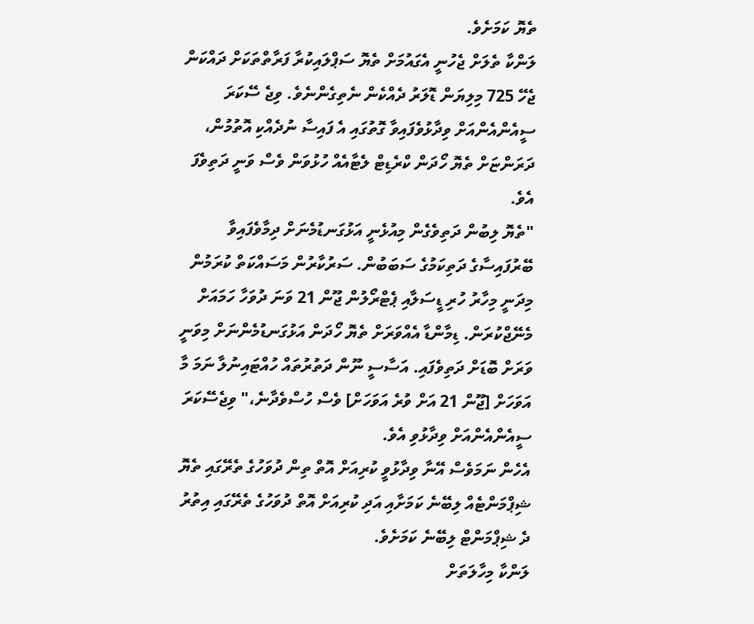ތެޔޮ ކަމަށެވެ.
ލަންކާ ތެލަށް ޖެހުނީ އެގައުމަށް ތެޔޮ ސަޕްލައިކުރާ ފަރާތްތަކަށް ދައްކަން ޖެހޭ 725 މިލިޔަން ޑޮލަރު ދެއްކެން ނެތިގެންނެވެ. ވިޖެ ސޭކަރަ ސީއެންއެންއަށް ވިދާޅުވެފައިވާ ގޮތުގައި އެ ފައިސާ ނުދެއްކި އޮތުމުން، ދަރަންޏަށް ތެޔޮ ހޯދަން ކްރެޑިޓް ލެޓާއެއް ހުޅުވަން ވެސް ވަނީ ދަތިވެފަ އެވެ.
"ތެޔޮ ލިބުން ދަތިވެގެން މިއުޅެނީ އަޅުގަނޑުމެނަށް ދިމާވެފައިވާ ބޭރުފައިސާގެ ދަތިކަމުގެ ސަބަބުން. ސަރުކާރުން މަސައްކަތް ކުރަމުން މިދަނީ މިހާރު ހުރި ޑީސަލާއި ޕެޓްރޯލުން ޖޫން 21 ވަނަ ދުވަހާ ހަމައަށް މެނޭޖްކުރަން. ޑިމާންޑާ އެއްވަރަށް ތެޔޮ ހޯދަން އަޅުގަނޑުމެންނަށް މިވަނީ ވަރަށް ބޮޑަށް ދަތިވެފައި. އަސާސީ ނޫން ދަތުރުތައް ހުއްޓައިނުލާ ނަމަ މާ އަވަހަށް [ޖޫން 21 އަށް ވުރެ އަވަހަށް] ވެސް ހުސްވެދާނެ،" ވިޖެސޭކަރަ ސީއެންއެންއަށް ވިދާޅުވި އެވެ.
އެހެން ނަމަވެސް އޭނާ ވިދާޅުވީ ކުރިއަށް އޮތް ތިން ދުވަހުގެ ތެރޭގައި ތެޔޮ ޝިޕްމަންޓެއް ލިބޭނެ ކަމަށާއި އަދި ކުރިއަށް އޮތް ދުވަހުގެ ތެރޭގައި އިތުރު ދެ ޝިޕްމަންޓް ލިބޭނެ ކަމަށެވެ.
ލަންކާ މިހާލަތަށް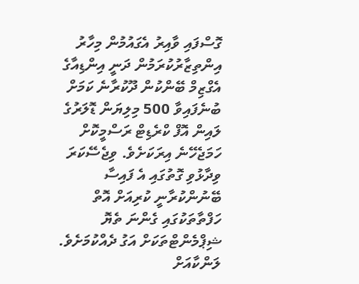ގޮސްފައި ވާއިރު އެގައުމުން މިހާރު އިންތިޒާރުކުރަމުން ދަނީ އިންޑިއާގެ އެގްޒިމް ބޭންކުން ދޫކުރާނެ ކަމަށް ބުނެފައިވާ 500 މިލިޔަން ޑޮލަރުގެ ލައިން އޮފް ކްރެޑިޓް ރަސްމީކޮށް ހަމަޖެހޭނެ އިރަކަށެވެ. ވިޖެސޭކަރަ ވިދާޅުވި ގޮތުގައި އެ ފައިސާ ބޭނުންކުރާނީ ކުރިއަށް އޮތް ހަފްތާތަކުގައި ގެންނަ ތެޔޮ ޝިޕްމެންޓްތަކަށް އަގު ދެއްކުމަށެވެ.
ލަންކާއަށް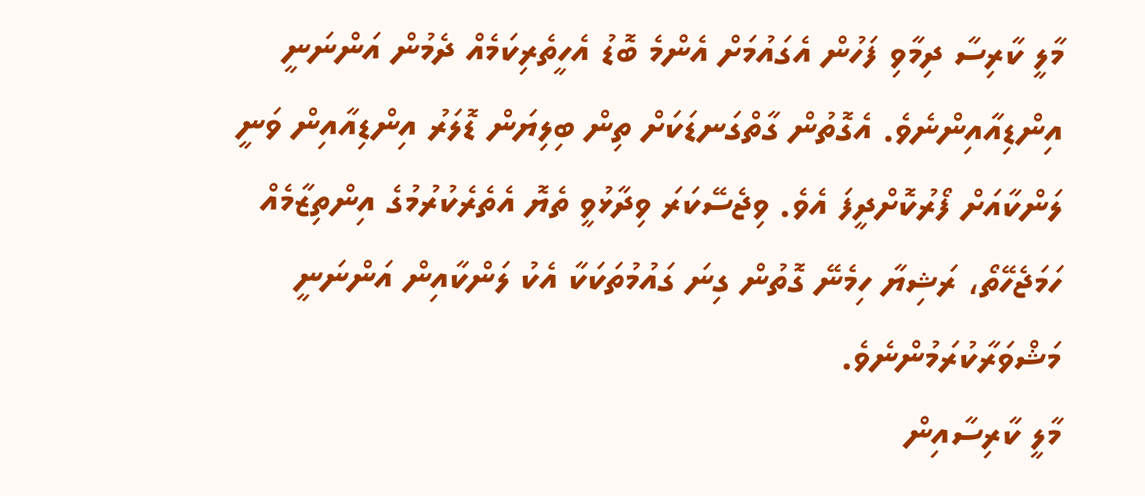މާލީ ކާރިސާ ދިމާވި ފަހުން އެގައުމަށް އެންމެ ބޮޑު އެހީތެރިކަމެއް ދެމުން އަންނަނީ އިންޑިއާއިންނެވެ. އެގޮތުން ގާތްގަނޑަކަށް ތިން ބިލިޔަން ޑޮލަރު އިންޑިއާއިން ވަނީ ލަންކާއަށް ފޯރުކޮށްދީފަ އެވެ. ވިޖެސޭކަރަ ވިދާޅުވީ ތެޔޮ އެތެރެކުރުމުގެ އިންތިޒާމެއް ހަމަޖެހޭތޯ، ރަޝިޔާ ހިމެނޭ ގޮތުން ގިނަ ގައުމުތަކަކާ އެކު ލަންކާއިން އަންނަނީ މަޝްވަރާކުރަމުންނެވެ.
މާލީ ކާރިސާއިން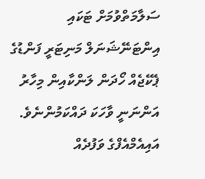ސަލާމަތްވުމަށް ޓަކައި އިންޓަނޭޝަނަލް މަނިޓަރީ ފަންޑުގެ ޕެކޭޖެއް ހޯދަން ލަންކާއިން މިހާރު އަންނަނީ ވާހަކަ ދައްކަމުންނެވެ. އައިއެމްއެފްގެ ވަފުދެއް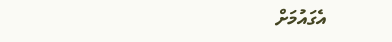އެގައުމަށް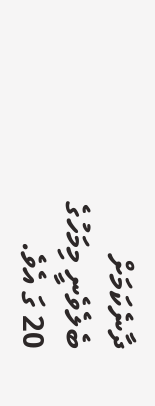ދާނެކަމަށް ބެލެވެނީ މިމަހުގެ 20 ގަ އެވެ.